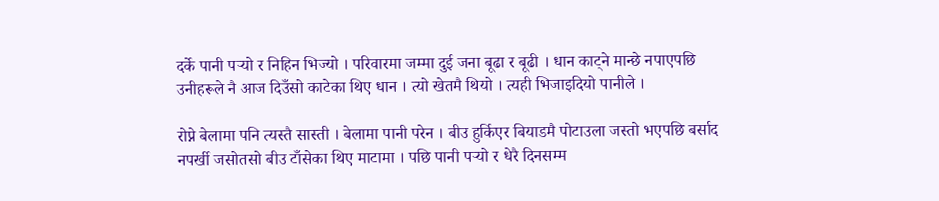दर्के पानी पर्‍यो र निहिन भिज्यो । परिवारमा जम्मा दुई जना बूढा र बूढी । धान काट्ने मान्छे नपाएपछि उनीहरूले नै आज दिउँसो काटेका थिए धान । त्यो खेतमै थियो । त्यही भिजाइदियो पानीले ।

रोप्ने बेलामा पनि त्यस्तै सास्ती । बेलामा पानी परेन । बीउ हुर्किएर बियाडमै पोटाउला जस्तो भएपछि बर्साद नपर्खी जसोतसो बीउ टाँसेका थिए माटामा । पछि पानी पर्‍यो र धेरै दिनसम्म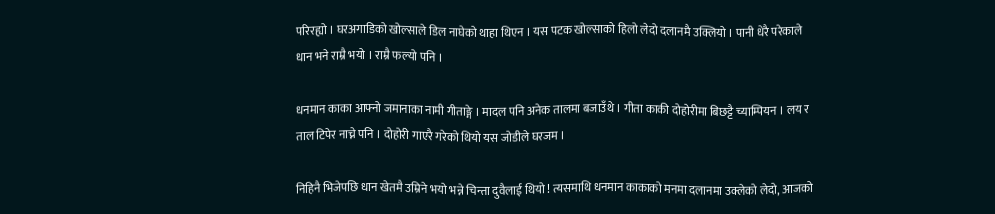परिरह्यो । घरअगाडिको खोल्साले डिल नाघेको थाहा थिएन । यस पटक खोल्साको हिलो लेदो दलानमै उक्लियो । पानी धेरै परेकाले धान भने राम्रै भयो । राम्रै फल्यो पनि ।

धनमान काका आफ्नो जमानाका नामी गीताङ्गे । मादल पनि अनेक तालमा बजाउँथे । गीता काकी दोहोरीमा बिछट्टै च्याम्पियन । लय र ताल टिपेर नाच्ने पनि । दोहोरी गाएरै गरेको थियो यस जोडीले घरजम ।

निहिनै भिजेपछि धान खेतमै उम्रिने भयो भन्ने चिन्ता दुवैलाई थियो ! त्यसमाथि धनमान काकाको मनमा दलानमा उक्लेको लेदो, आजको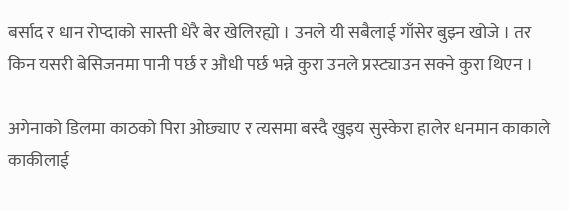बर्साद र धान रोप्दाको सास्ती धेरै बेर खेलिरह्यो । उनले यी सबैलाई गाँसेर बुझ्न खोजे । तर किन यसरी बेसिजनमा पानी पर्छ र औधी पर्छ भन्ने कुरा उनले प्रस्ट्याउन सक्ने कुरा थिएन ।

अगेनाको डिलमा काठको पिरा ओछ्याए र त्यसमा बस्दै खुइय सुस्केरा हालेर धनमान काकाले काकीलाई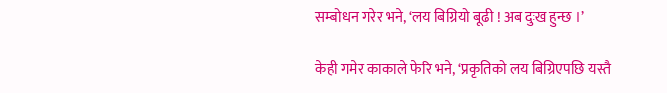सम्बोधन गरेर भने, ‘लय बिग्रियो बूढी ! अब दुःख हुन्छ ।’

केही गमेर काकाले फेरि भने, ‘प्रकृतिको लय बिग्रिएपछि यस्तै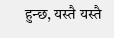हुन्छ, यस्तै यस्तै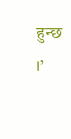हुन्छ ।’